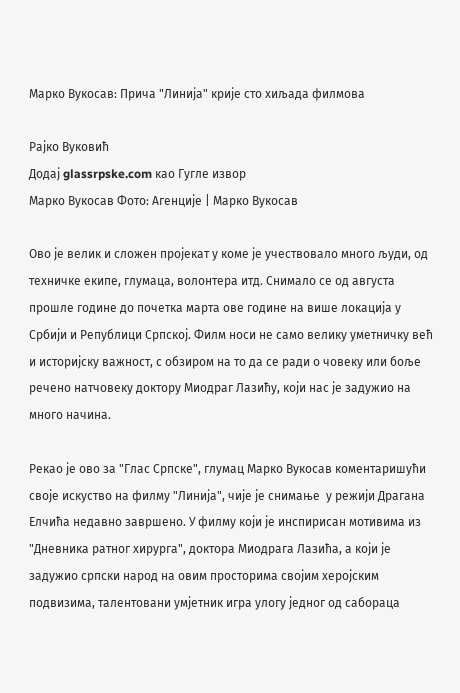Марко Вукосав: Прича "Линија" крије сто хиљада филмова

Рајко Вуковић
Додај glassrpske.com као Гугле извор
Марко Вукосав Фото: Агенције | Марко Вукосав

Ово је велик и сложен пројекат у коме је учествовало много људи, од техничке екипе, глумаца, волонтера итд. Снимало се од августа прошле године до почетка марта ове године на више локација у Србији и Републици Српској. Филм носи не само велику уметничку већ и историјску важност, с обзиром на то да се ради о човеку или боље речено натчовеку доктору Миодраг Лазићу, који нас је задужио на много начина.

Рекао је ово за "Глас Српске", глумац Марко Вукосав коментаришући своје искуство на филму "Линија", чије је снимање  у режији Драгана Елчића недавно завршено. У филму који је инспирисан мотивима из "Дневника ратног хирурга", доктора Миодрага Лазића, а који је задужио српски народ на овим просторима својим херојским подвизима, талентовани умјетник игра улогу једног од сабораца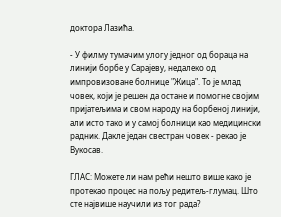доктора Лазића.

- У филму тумачим улогу једног од бораца на линији борбе у Сарајеву, недалеко од импровизоване болнице "Жица". То је млад човек, који је решен да остане и помогне својим пријатељима и свом народу на борбеној линији, али исто тако и у самој болници као медицински радник. Дакле један свестран човек - рекао је Вукосав.

ГЛАС: Можете ли нам рећи нешто више како је протекао процес на пољу редитељ-глумац. Што сте највише научили из тог рада?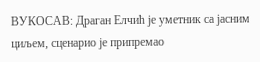ВУКОСАВ: Драган Елчић је уметник са јасним циљем, сценарио је припремао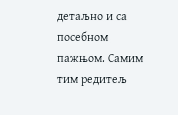детаљно и са посебном пажњом. Самим тим редитељ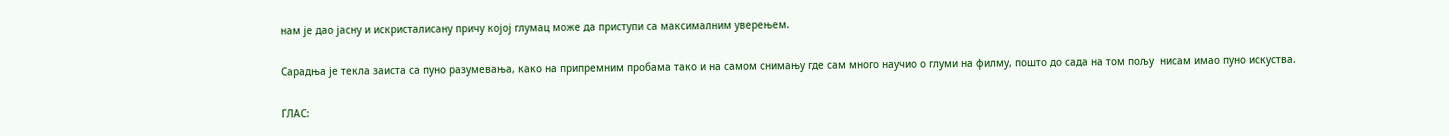нам је дао јасну и искристалисану причу којој глумац може да приступи са максималним уверењем.

Сарадња је текла заиста са пуно разумевања, како на припремним пробама тако и на самом снимању где сам много научио о глуми на филму, пошто до сада на том пољу  нисам имао пуно искуства.

ГЛАС: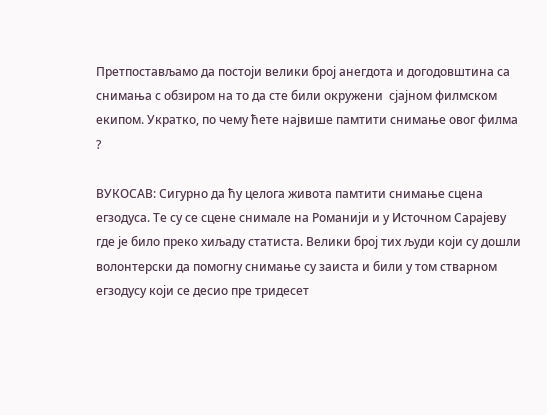Претпостављамо да постоји велики број анегдота и догодовштина са снимања с обзиром на то да сте били окружени  сјајном филмском екипом. Укратко, по чему ћете највише памтити снимање овог филма ?

ВУКОСАВ: Сигурно да ћу целога живота памтити снимање сцена егзодуса. Те су се сцене снимале на Романији и у Источном Сарајеву где је било преко хиљаду статиста. Велики број тих људи који су дошли волонтерски да помогну снимање су заиста и били у том стварном егзодусу који се десио пре тридесет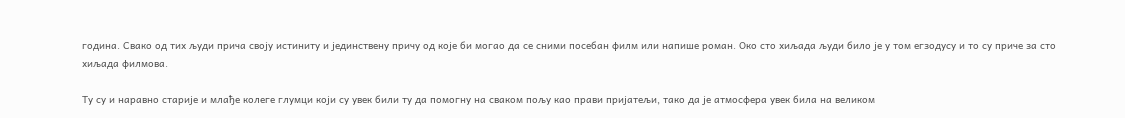година. Свако од тих људи прича своју истиниту и јединствену причу од које би могао да се сними посебан филм или напише роман. Око сто хиљада људи било је у том егзодусу и то су приче за сто хиљада филмова.

Ту су и наравно старије и млађе колеге глумци који су увек били ту да помогну на сваком пољу као прави пријатељи, тако да је атмосфера увек била на великом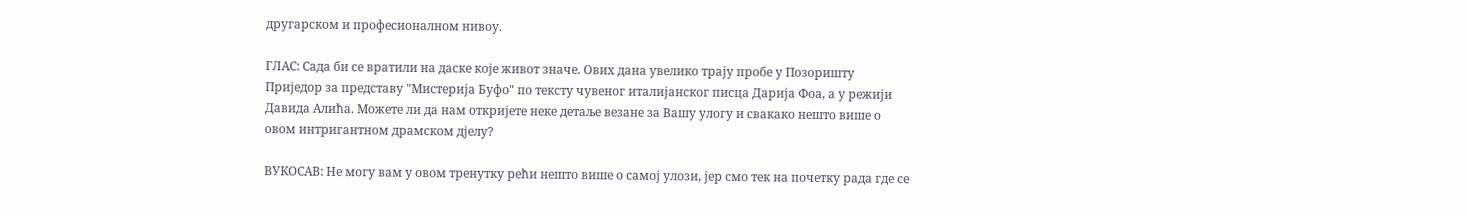другарском и професионалном нивоу.

ГЛАС: Сада би се вратили на даске које живот значе. Ових дана увелико трају пробе у Позоришту Приједор за представу "Мистерија Буфо" по тексту чувеног италијанског писца Дарија Фоа, а у режији Давида Алића. Можете ли да нам откријете неке детаље везане за Вашу улогу и свакако нешто више о овом интригантном драмском дјелу?

ВУКОСАВ: Не могу вам у овом тренутку рећи нешто више о самој улози, јер смо тек на почетку рада где се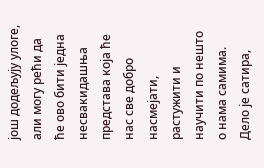још додељују улоге, али могу рећи да ће ово бити једна несвакидашња представа која ће нас све добро насмејати, растужити и научити по нешто о нама самима. Дело је сатира,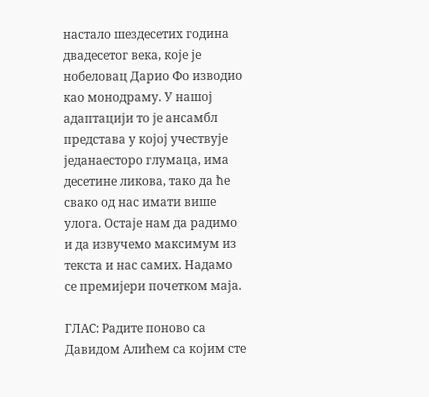настало шездесетих година двадесетог века, које је нобеловац Дарио Фо изводио као монодраму. У нашој адаптацији то је ансамбл представа у којој учествује једанаесторо глумаца, има десетине ликова, тако да ће свако од нас имати више улога. Остаје нам да радимо и да извучемо максимум из текста и нас самих. Надамо се премијери почетком маја.

ГЛАС: Радите поново са Давидом Алићем са којим сте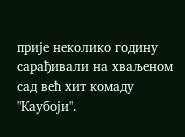прије неколико годину сарађивали на хваљеном сад већ хит комаду "Каубоји".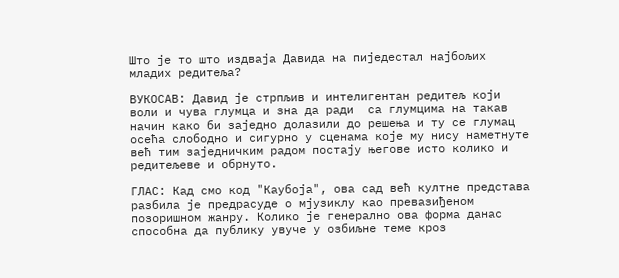Што је то што издваја Давида на пиједестал најбољих младих редитеља?

ВУКОСАВ: Давид је стрпљив и интелигентан редитељ који воли и чува глумца и зна да ради  са глумцима на такав начин како би заједно долазили до решења и ту се глумац осећа слободно и сигурно у сценама које му нису наметнуте већ тим заједничким радом постају његове исто колико и редитељеве и обрнуто.

ГЛАС: Кад смо код "Каубоја", ова сад већ култне представа разбила је предрасуде о мјузиклу као превазиђеном позоришном жанру. Колико је генерално ова форма данас способна да публику увуче у озбиљне теме кроз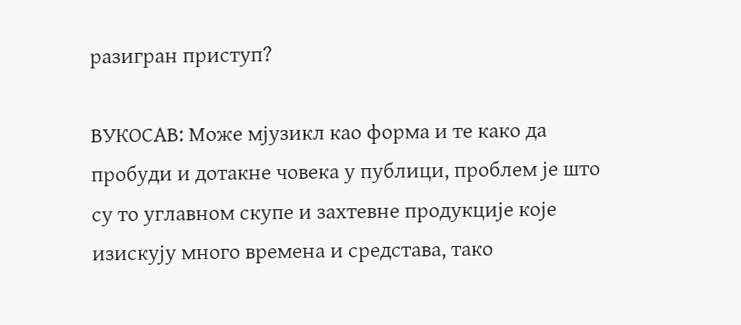разигран приступ?

ВУКОСАВ: Може мјузикл као форма и те како да пробуди и дотакне човека у публици, проблем је што су то углавном скупе и захтевне продукције које изискују много времена и средстава, тако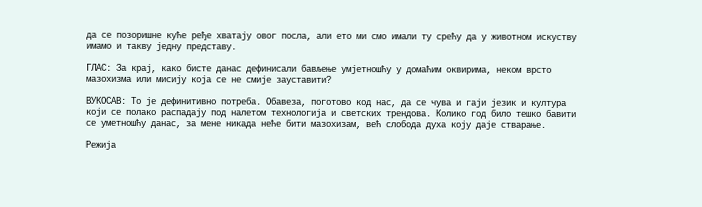да се позоришне куће ређе хватају овог посла, али ето ми смо имали ту срећу да у животном искуству имамо и такву једну представу.

ГЛАС: За крај, како бисте данас дефинисали бављење умјетношћу у домаћим оквирима, неком врсто мазохизма или мисију која се не смије зауставити?

ВУКОСАВ: То је дефинитивно потреба. Обавеза, поготово код нас, да се чува и гаји језик и култура који се полако распадају под налетом технологија и светских трендова. Колико год било тешко бавити се уметношћу данас, за мене никада неће бити мазохизам, већ слобода духа коју даје стварање.

Режија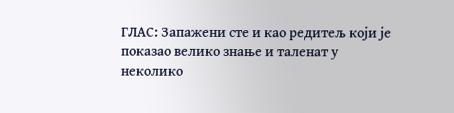ГЛАС: Запажени сте и као редитељ који је показао велико знање и таленат у неколико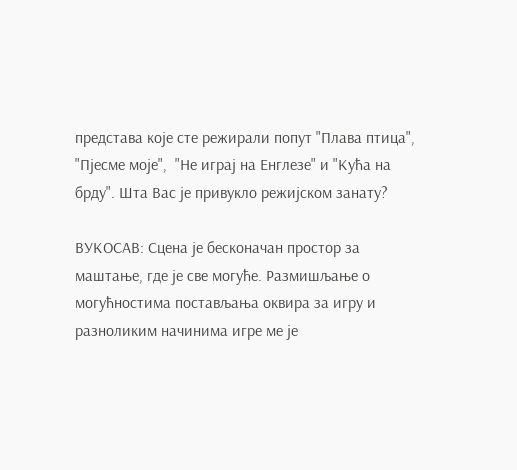представа које сте режирали попут "Плава птица", "Пјесме моје",  "Не играј на Енглезе" и "Кућа на брду". Шта Вас је привукло режијском занату?

ВУКОСАВ: Сцена је бесконачан простор за маштање, где је све могуће. Размишљање о могућностима постављања оквира за игру и разноликим начинима игре ме је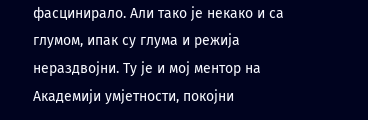фасцинирало. Али тако је некако и са глумом, ипак су глума и режија нераздвојни. Ту је и мој ментор на Академији умјетности, покојни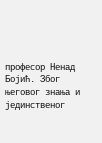професор Ненад Бојић. Због његовог знања и јединственог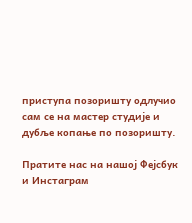приступа позоришту одлучио сам се на мастер студије и дубље копање по позоришту.

Пратите нас на нашој Фејсбук и Инстаграм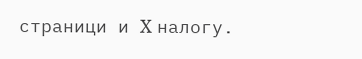страници и X налогу.